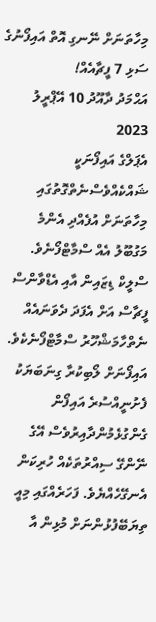މިހާތަނަށް ނޭނގި އޮތް އައިފޯނުގެ ސަޅި 7 ފީޗާއެއް!
އަޙްމަދު ދާއޫދު 10 އޭޕްރީލު 2023
އެޕަލްގެ އައިފޯނަކީ ޝައްކެއްވެސްނެތްގޮތުގައި މިހާތަނަށް އުފެއްދި އެންމެ މަގުބޫލު އެއް ސްމާޓްފޯނެވެ. ސްލީކް ޑިޒައިން އާއި އެޑްވާންސް ފީޗާސް އަށް އެފަދަ ދެވަނައެއް ނެތްހާމަޝްހޫރު ސްމާޓްފޯނެކެވެ. އައިފޯނަށް ލޯބިކުރާ ގިނަބަޔަކު ފެށުނީއްސުރެ އައިފޯން ގެންގުޅެމުންދާއިރުވެސް އޭގެ ނޭންގޭ ސިއްރުތަކެއް ހުރިކަން އެނގޭހެއްޔެވެ. ފަހަރެއްގައި މިއީ ތިޔަބޭފުޅުންނަށް މުޅިން އާ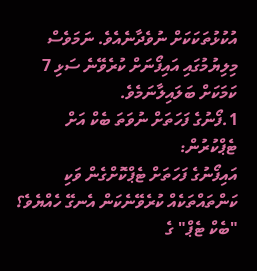އުކުޅުތަކަކަށް ނުވެދާނެއެވެ. ނަމަވެސް މިލިޔުމުގައި އައިފޯނަށް ކުރެވޭނެ ސަޅި 7 ކަމަކަށް ބަލައިލާނަމެވެ.
1.ފޯނުގެ ފަހަތަށް ނުވަތަ ބެކް އަށް ޓެޕްކުރުން:
އައިފޯނުގެ ފަހަތަށް ޓެޕްކޮށްގެން ވަކި ކަންތައްތަކެއް ކުރެވޭނެކަން އެނގޭ ހެއްޔެވެ؟ "ބެކް ޓެޕް" ގެ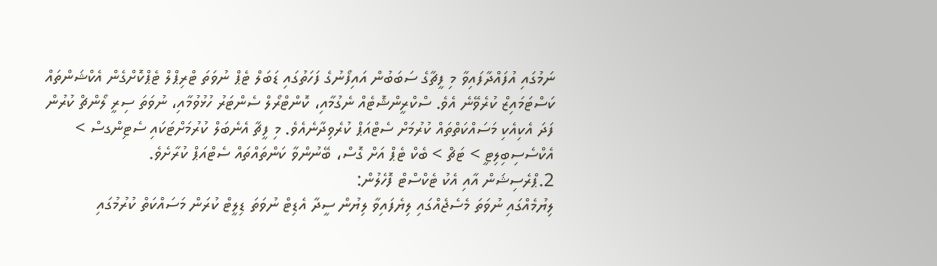ނަމުގައި އުފައްދާފައިވާ މި ފީޗާގެ ސަބަބުން އައިފޯނުގެ ފަހަތުގައި ޑަބަލް ޓެޕް ނުވަތަ ޓްރިޕްލް ޓެޕްކޮށްގެން އެކްޝަންތައް ކަސްޓަމައިޒް ކުރެވޭނެ އެވެ. ސްކްރީންޝޮޓެއް ނެގުމާއި، ކޮންޓްރޯލް ސެންޓަރު ހުޅުވުމާއި، ނުވަތަ ސިރީ ލޯންޗް ކުރުން ފަދަ އެކިއެކި މަސައްކަތްތައް ކުރުމަށް ސެޓްއަޕް ކުރެވިދާނެއެވެ. މި ފީޗާ އެނެބަލް ކުރުމަށްޓަކައި ސެޓިންގސް > އެކްސެސިބިލިޓީ > ޓަޗް > ބެކް ޓެޕް އަށް ގޮސް، ބޭނުންވާ ކަންތައްތައް ސެޓްއަޕް ކުރާށެވެ.
2.ޕްރެސިޝަން އާއި އެކު ޓެކްސްޓް ފޮހެލުން:
ލިޔުމެއްގައި ނުވަތަ މެސެޖެއްގައި ލިޔެފައިވާ ލިޔުން ސީދާ އެޑިޓް ނުވަތަ ޑިލީޓް ކުރަން މަސައްކަތް ކުރުމުގައި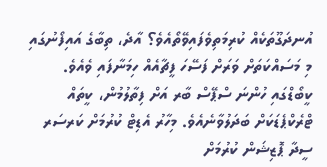އުނދަގޫތަކެއް ކުރިމަތިވެފައިވޭތޯއެވެ؟ އާދެ، ތިބާގެ އައިފޯނުގައި މި މަސައްކަތަށް ވަރަށް ފަސޭހަ ފީޗާއެއް ހިމަނާފައި ވެއެވެ. ކީބޯޑްގައި ހުންނަ ސްޕޭސް ބާރ އަށް ފިތާލުމުން، ކީތައް ޓްރެކްޕެޑަކަށް ބަދަލުވާނެއެވެ. މިހާރު އެޑިޓް ކުރުމަށް ކަރސަރ ސީދާ ޕޮޒިޝަން ކުރުމަށް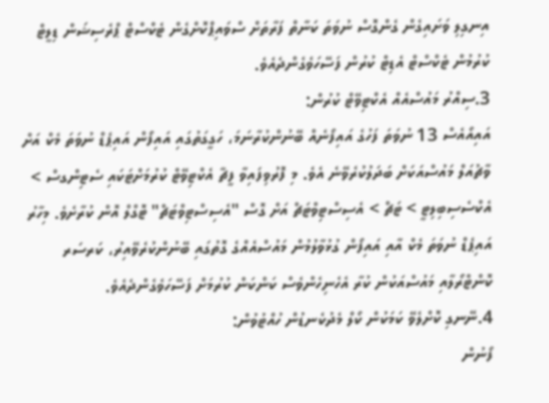އިނގިލި ވަށައިގެން ގެންގޮސް ނުވަތަ ކަނާތް ފަރާތަށް ސްވައިޕްކޮށްގެން ޓެކްސްޓް ޕްރެސިޝަން ޑިލީޓް ކުރުމުން ޓެކްސްޓް އެޑިޓް ކުރުން ފަސޭހަވެގެންދެއެވެ.
3.ސިއްރު މައުސްއެއް އެކްޓިވޭޓް ކުރުން:
އައިއޯއެސް 13 ނުވަތަ ފަހުގެ އައިފޯނެއް ބޭނުންކުރާނަމަ، ހަގީގަތުގައި އައިފޯން އައިޕެޑް ނުވަތަ މެކް އަށް ވާޗުއަލް މައުސްއަކަށް ބަދަލުކުރެވޭނެ އެވެ. މި ފޮރުވިފައިވާ ފީޗާ އެކްޓިވޭޓް ކުރުމަށްޓަކައި ސެޓިންގސް > އެކްސެސިބިލިޓީ > ޓަޗް > އެސިސްޓިވްޓަޗް އަށް ގޮސް "އެސިސްޓިވްޓަޗް" ޓޮގްލް އޮން ކުރާށެވެ. މިހާރު އައިޕެޑް ނުވަތަ މެކް އާއި އައިފޯން ގުޅުވާލުމުން މައުސްއެއްގެ ގޮތުގައި ބޭނުންކުރެވޭއިރު، ކަރސަރ ކޮންޓްރޯލާއި މައުސްއަކުން ކުރާ އެހެނިހެންވެސް ކަންކަން ކުރުމަށް ފަސޭހަވެގެންދެއެވެ.
4.ނޭނގި ކޮށްލެވޭ ކަމަކުން ކޯލް މެދުކެނޑުން ހުއްޓުވުން:
ފޯނުން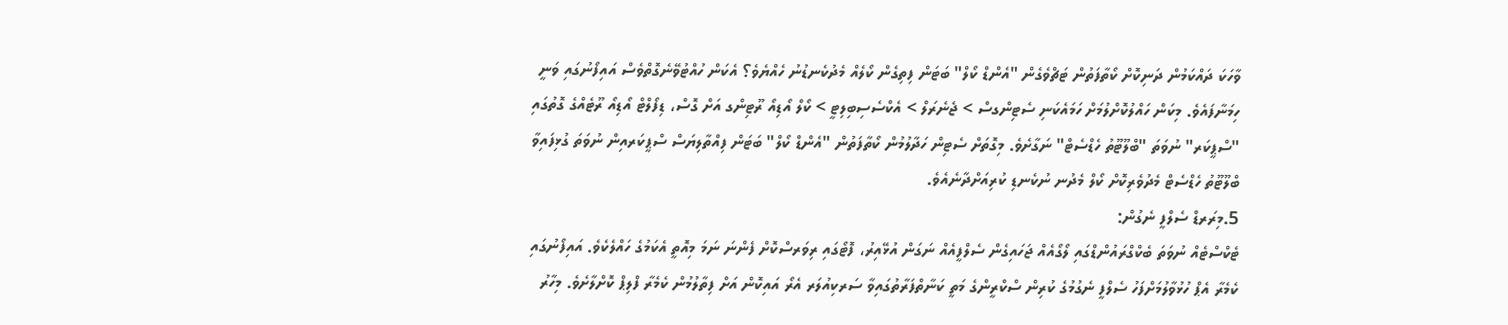ވާހަކަ ދައްކަމުން ދަނިކޮށް ކޯތާފަތުން ޓަޗްވެގެން "އެންޑް ކޯލް" ބަޓަން ފިތިގެން ކޯލެއް މެދުކެނޑުނު ހެއްޔެވެ؟ އެކަން ހުއްޓުވޭނެގޮތްވެސް އައިފޯނުގައި ވަނީ ހިމަނާފައެވެ. މިކަން ހައްލުކޮށްލުމަށް ހަމައެކަނި ސެޓިންގސް > ޖެނެރަލް > އެކްސެސިބިލިޓީ > ކޯލް އޯޑިއޯ ރޫޓިންގ އަށް ގޮސް، ޑިފޯލްޓް އޯޑިއޯ ރޫޓެއްގެ ގޮތުގައި "ސްޕީކަރ" ނުވަތަ "ބްލޫޓޫތު ހެޑްސެޓް" ނަގާށެވެ. މިގޮތަށް ސެޓިން ހަދާލުމުން ކޯތާފަތުން "އެންޑް ކޯލް" ބަޓަން ފިއްތާލިޔަސް ސްޕީކަރއިން ނުވަތަ ގުޅިފައިވާ ބްލޫޓޫތު ހެޑްސެޓް މެދުވެރިކޮށް ކޯލް މެދުނ ނުކެނޑި ކުރިއަށްދާނެއެވެ.
5.މިރަރޑް ސެލްފީ ނެގުން:
ޓެކްސްޓެއް ނުވަތަ ބެކްގްރައުންޑްގައި ލޯގޯއެއް ޖަހައިގެން ސެލްފީއެއް ނަގަން އުޅޭއިރު، ފޮޓޯގައި ރިވަރސްކޮށް ފެންނަ ނަމަ މިއޮތީ އެކަމުގެ ހައްލެކެވެ. އައިފޯނުގައި ކެމެރާ އެޕް ހުޅުވާލުމަށްފަހު ސެލްފީ ނެގުމުގެ ކުރިން ސްކްރީންގެ މަތީ ކަނާތްފަރާތުގައިވާ ސަރކިއުލަރ އެރޯ އައިކޮން އަށް ފިތާލުމުން ކެމެރާ ފްލިޕް ކޮށްލާށެވެ. މިހާރު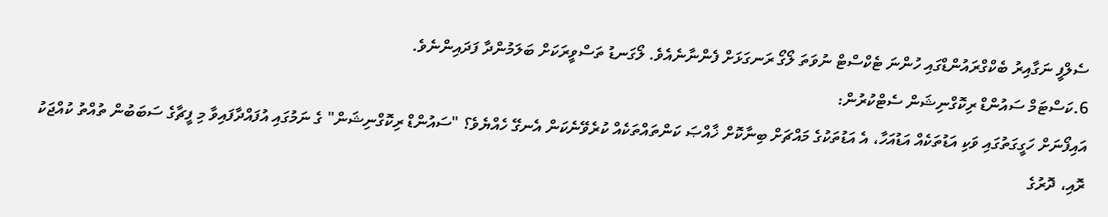ސެލްފީ ނަގާއިރު ބެކްގްރައުންޑްގައި ހުންނަ ޓެކްސްޓް ނުވަތަ ލޯގޯ ރަނގަޅަށް ފެންނާނެއެވެ. ލޯގަނޑު ތަސްވީރަކަށް ބަލަމުންދާ ފަދައިންނެވެ.
6.ކަސްޓަމް ސައުންޑް ރިކޮގްނިޝަން ސެޓްކުރުން:
އައިފޯނަށް ހަގީގަތުގައި ވަކި އަޑުތަކެއް އަޑުއަހާ، އެ އަޑުތަކުގެ މައްޗަށް ބިނާކޮށް ޚާއްޞަ ކަންތައްތަކެއް ކުރެވޭނެކަން އެނގޭ ހެއްޔެވެ؟ "ސައުންޑް ރިކޮގްނިޝަން" ގެ ނަމުގައި އުފައްދާފައިވާ މި ފީޗާގެ ސަބަބުން ތުއްތު ކުއްޖަކު ރޮއި، ދޮރުގެ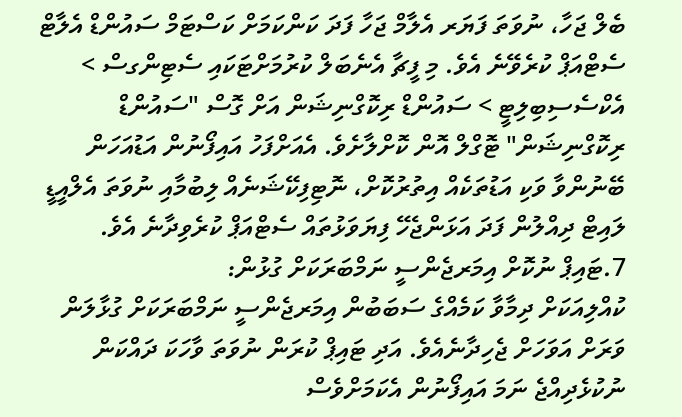ބެލް ޖަހާ، ނުވަތަ ފަޔަރ އެލާމް ޖަހާ ފަދަ ކަންކަމަށް ކަސްޓަމް ސައުންޑް އެލާޓް ސެޓްއަޕް ކުރެވޭނެ އެވެ. މި ފީޗާ އެނެބަލް ކުރުމަށްޓަކައި ސެޓިންގސް > އެކްސެސިބިލިޓީ > ސައުންޑް ރިކޮގްނިޝަން އަށް ގޮސް "ސައުންޑް ރިކޮގްނިޝަން" ޓޮގްލް އޮން ކޮށްލާށެވެ. އެއަށްފަހު އައިފޯނުން އަޑުއަހަން ބޭނުންވާ ވަކި އަޑުތަކެއް އިތުރުކޮށް، ނޮޓިފިކޭޝަނެއް ލިބުމާއި ނުވަތަ އެލްއީޑީ ލައިޓް ދިއްލުން ފަދަ އަޅަންޖެހޭ ފިޔަވަޅުތައް ސެޓްއަޕް ކުރެވިދާނެ އެވެ.
7.ޓައިޕް ނުކޮށް އިމަރޖެންސީ ނަމްބަރަކަށް ގުޅުން:
ކުއްލިއަކަށް ދިމާވާ ކަމެއްގެ ސަބަބުން އިމަރޖެންސީ ނަމްބަރަކަށް ގުޅާލަން ވަރަށް އަވަހަށް ޖެހިދާނެއެވެ. އަދި ޓައިޕް ކުރަން ނުވަތަ ވާހަކަ ދައްކަން ނުކުޅެދިއްޖެ ނަމަ އައިފޯނުން އެކަމަށްވެސް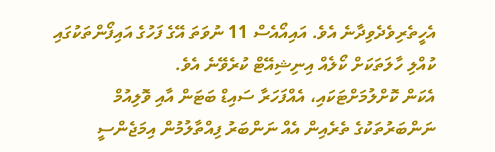އެހީތެރިވެދެވިދާނެ އެވެ. އައިއޯއެސް 11 ނުވަތަ އޭގެ ފަހުގެ އައިފޯންތަކުގައި ކުއްލި ހާލަތަކަށް ކޯލެއް އިނިޝިއޭޓް ކުރެވޭނެ އެވެ.
އެކަން ކޮށްލުމަށްޓަކައި، އެއްފަހަރާ ސައިޑް ބަޓަން އާއި ވޮލިއުމް ނަންބަރުތަކުގެ ތެރެއިން އެއް ނަންބަރު ފިއްތާލުމުން އިމަޖެންސީ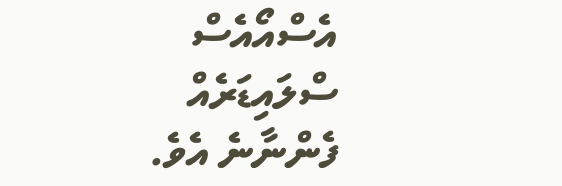އެސްއޯއެސް ސްލައިޑަރެއް ފެންނާނެ އެވެ.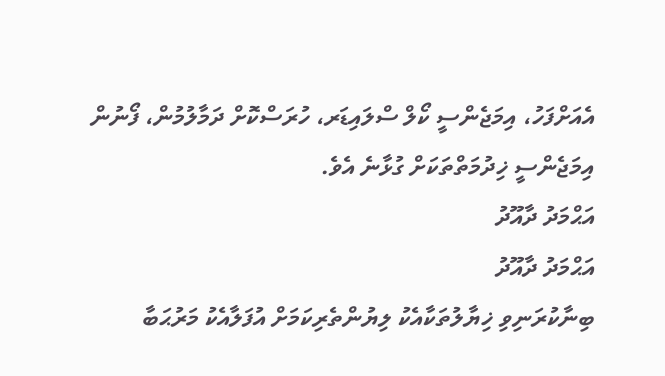އެއަށްފަހު، އިމަޖެންސީ ކޯލް ސްލައިޑަރ، ހުރަސްކޮށް ދަމާލުމުން، ފޯނުން އިމަޖެންސީ ޚިދުމަތްތަކަށް ގުޅާނެ އެވެ.
އަޙްމަދު ދާއޫދު
އަޙްމަދު ދާއޫދު
ބިނާކުރަނިވި ޚިޔާލުތަކާއެކު ލިޔުންތެރިކަމަށް އުފަލާއެކު މަރުޙަބާ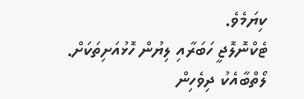ކިޔަމެވެ.
ޓެކްނޮލޮޖީ ހަބަރާއި ލިޔުން ހޮޅުއަށިތަކަށް.
ލޯތްބާއެކު ދިވެހިން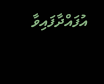އުފައްދާފައިވާ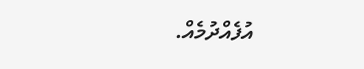އުފެއްދުމެއް.